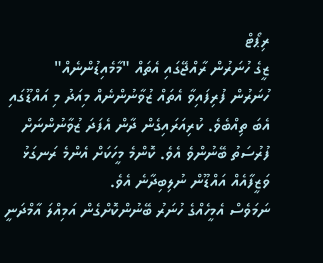ރިޕޯޓް
ޒީގެ ހުނަރުން ރާއްޖޭގައި އެތައް "މާމެއިޑުންނެއް"
ހުނަރުން ފުރިފައިވާ އެތައް ޒުވާނުންނެއް މިއަދު މި އައްޑޫގައި އެބަ ތިއްބެވެ. ކުރިއަރައިގެން ދާން އެފަދަ ޒުވާނުންނަށް ފުރުސަތު ބޭނުންވެ އެވެ. ކޮންމެ މީހަކަށް އެންމެ ރަނގަޅު ވަޒީފާއެއް އައްޑޫން ނުލިބިދާނެ އެވެ.
ނަމަވެސް އެމީހެއްގެ ހުނަރު ބޭނުންކޮށްގެން އަމިއްލަ އާމްދަނީ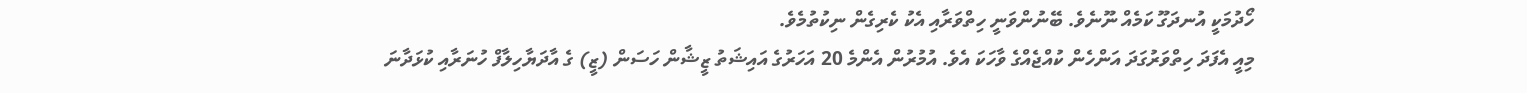ހޯދުމަކީ އުނދަގޫ ކަމެއް ނޫނެވެ. ބޭނުންވަނީ ހިތްވަރާއި އެކު ކެރިގެން ނިކުތުމެވެ.
މިއީ އެފަދަ ހިތްވަރުގަދަ އަންހެން ކުއްޖެއްގެ ވާހަކަ އެވެ. އުމުރުން އެންމެ 20 އަހަރުގެ އައިޝަތު ޒީޝާން ހަސަން (ޒީ) ގެ އާދަޔާހިލާފް ހުނަރާއި ކުޅަދާނަ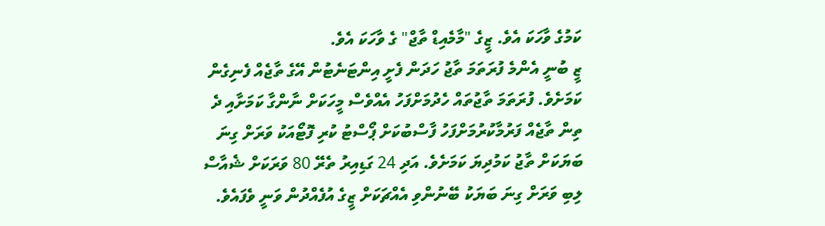ކަމުގެ ވާހަކަ އެވެ. ޒީގެ "މާމެއިޑް ތާޖް" ގެ ވާހަކަ އެވެ.
ޒީ ބުނީ އެންމެ ފުރަތަމަ ތާޖު ހަދަން ފެށީ އިންޓަނެޓުން އޭގެ ތާޖެއް ފެނިގެން ކަމަށެވެ. ފުރަތަމަ ތާޖުތައް ހެދުމަށްފަހު އެއްވެސް މީހަކަށް ނާންގާ ކަމަށާއި ދެ ތިން ތާޖެއް ފަރުމާކުރުމަށްފަހު ފާސްބުކަށް ޕޯސްޓު ކުރި ފޮޓޯއަކު ވަރަށް ގިނަ ބަޔަކަށް ތާޖު ކަމުދިޔަ ކަމަށެވެ. އަދި 24 ގަޑިއިރު ތެރޭ 80 ވަރަކަށް ޝެއާސް ލިބި ވަރަށް ގިނަ ބަޔަކު ބޭނުންވި އެއްޗަކަށް ޒީގެ އުފެއްދުން ވަނީ ވެފައެވެ.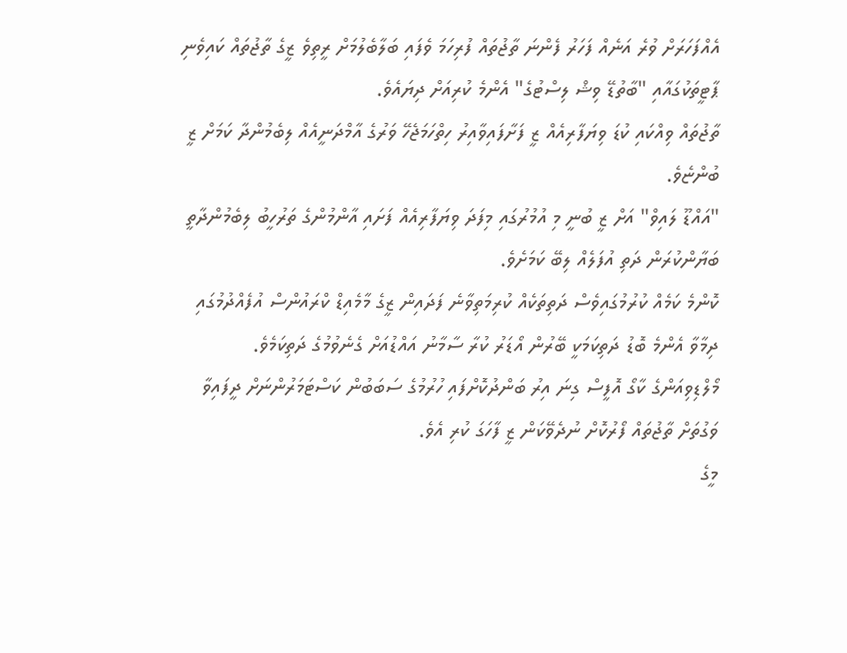އެއްފަހަރަށް ވުރެ އަނެއް ފަހަރު ފެންނަ ތާޖުތައް ފުރިހަމަ ވެފައި ބަލާބެލުމަށް ރީތިވެ ޒީގެ ތާޖުތައް ކައިވެނި ޕާޓީތަކުގައާއި "ބާތުޑޭ ވިޝް ލިސްޓުގެ" އެންމެ ކުރިއަށް ދިޔައެވެ.
ތާޖުތައް ވިއްކައި ކުޑަ ވިޔަފާރިއެއް ޒީ ފަށާފައިވާއިރު ހިތްހަމަޖެހޭ ވަރުގެ އާމްދަނީއެއް ލިބެމުންދާ ކަމަށް ޒީ ބުންޏެވެ.
"އައްޑޫ ލައިވް" އަށް ޒީ ބުނީ މި އުމުރުގައި މިފަދަ ވިޔަފާރިއެއް ފަށައި އާންމުންގެ ތަރުހީބު ލިބެމުންދާތީ ބަޔާންކުރަން ދަތި އުފަލެއް ލިބޭ ކަމަށެވެ.
ކޮންމެ ކަމެއް ކުރުމުގައިވެސް ދަތިތަކެއް ކުރިމަތިވާނެ ފަދައިން ޒީގެ މާމެއިޑް ކްރައުންސް އުފެއްދުމުގައި ދިމާވާ އެންމެ ބޮޑު ދަތިކަމަކީ ބޭރުން އޯޑަރު ކުރާ ސާމާނު އައްޑުއަށް ގެނެވުމުގެ ދަތިކަމެވެ.
މޯލްޑިވިއަންގެ ކާގޯ އޮފީސް ގިނަ އިރު ބަންދުކޮށްފައި ހުރުމުގެ ސަބަބުން ކަސްޓަމަރުންނަށް ދީފައިވާ ވަގުތަށް ތާޖުތައް ފޯރުކޮށް ނުދެވޭކަން ޒީ ފާހަގަ ކުރި އެވެ.
މީގެ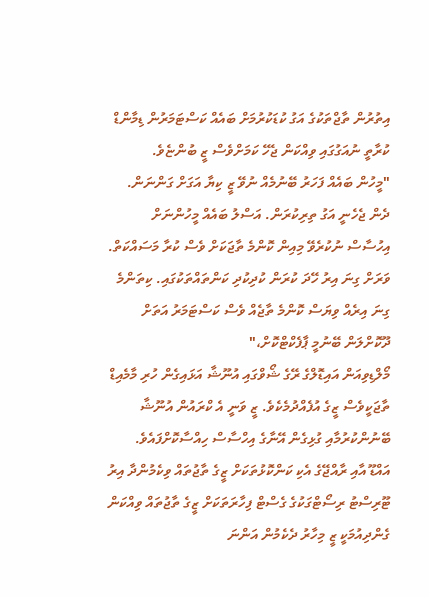އިތުރުން ތާޖްތަކުގެ އަގު ކުޑަކުރުމަށް ބައެއް ކަސްޓަމަރުން ޑިމާންޑް ކުރާތީ ނުއަގުގައި ވިއްކަން ޖެހޭ ކަމަށްވެސް ޒީ ބުންޏެވެ.
"މީހުން ބައެއް ފަހަރު ބޭނުމެއް ނުވޭ ޒީ ކިޔާ އަގަށް ގަންނަން. ދެން ޖެހެނީ އަގު ތިރިކުރަން. އަސްލު ބައެއް މީހުންނަށް އިހުސާސް ނުކުރެވޭ މިއިން ކޮންމެ ތާޖަކަށް ވެސް ކުރާ މަސައްކަތް. ވަރަށް ގިނަ އިރު ހޭދަ ކުރަން ކުދިކުދި ކަންތައްތަކުގައި. ކިތަންމެ ގިނަ އިރެއް ވިޔަސް ކޮންމެ ތާޖެއް ވެސް ކަސްޓަމަރު އަތަށް ދޫކޮށްލަން ބޭނުމީ ޕާފެކްޓްކޮށް،"
މޯލްޑިވިއަން އައިޑޮލްގެ ރޭގެ ޝޯވްގައި އުނޫޝާ އަޅައިގެން ހުރި މާމެއިޑް ތާޖަކީވެސް ޒީގެ އުފެއްދުމެކެވެ. ޒީ ވަނީ އެ ކްރައުން އުނޫޝާ ބޭނުންކުރުމާއި ގުޅިގެން އޭނާގެ އިހްސާސް ހިއްސާކޮށްފައެވެ.
އައްޑޫ އާއި ރާއްޖޭގެ އެކި ކަންކޮޅުތަކަށް ޒީގެ ތާޖުތައް ވިކެމުންދާ އިރު ޓޫރިސްޓު ރިސޯޓްގަކުގެ ގެސްޓް ފިހާރަތަކަށް ޒީގެ ތާޖުތައް ވިއްކަން ގެންދިއުމަކީ ޒީ މިހާރު ދެކެމުން އަންނަ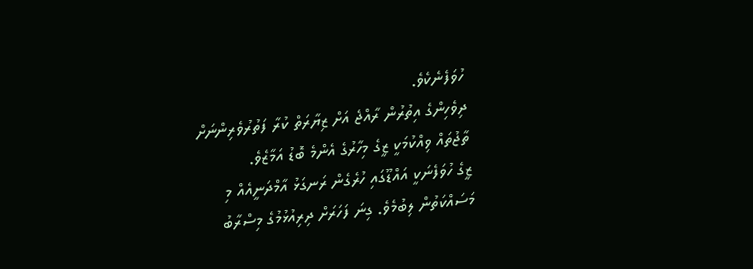ހުވަފެނެކެވެ.
ދިވެހިންގެ އިތުރުން ރާއްޖެ އަށް ޒިޔާރަތް ކުރާ ފަތުރުވެރިންނަށް ތާޖުތައް ވިއްކުމަކީ ޒީގެ މިހާރުގެ އެންމެ ބޮޑު އަމާޒެވެ.
ޒީގެ ހުވަފެނަކީ އައްޑޫގައި ހުރެގެން ރަނގަޅު އާމްދަނީއެއް މި މަސައްކަތުން ލިބުމެވެ. ގިނަ ފަހަރަށް ދިރިއުޅުމުގެ މިސްރާބު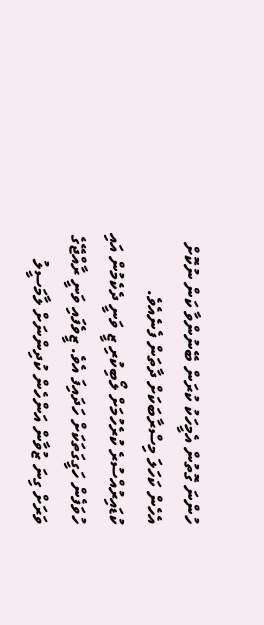ހުންނަ ގޮތުން އެމީހަކު ކުރަން ބޭނުންވާ ކަން ނުކޮށް އެހެން ކަހަލަ މިސްރާބަކަށް ދާތަން ފެނެއެވެ.
ކުޑައިރުއްސުރެ ކުރެހުމަށް ލޯބިކުރި ޒީ ވަނީ ދެކެމުން އައި ހުވަފެން ހަގީގަތަކަށް ހަދައިފަ އެވެ. ޒީވެފައި ވަނީ ރާއްޖޭގެ ވަރަށް ގިނަ ޒުވާން އަންހެން ކުދިންނަށް ލާމަސީލު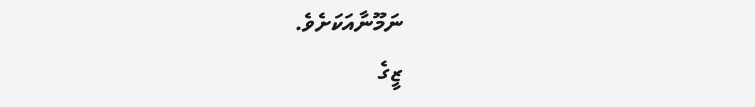ނަމޫނާއަކަށެވެ.
ޒީގެ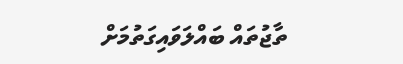ތާޖުތައް ބައްލަވައިގަތުމަށް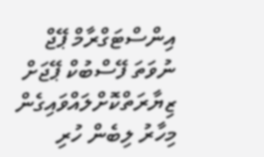އިންސްޓަގްރާމް ޕޭޖް ނުވަތަ ފޭސްބުކް ޕޭޖަށް ޒިޔާރަތްކޮށްލައްވައިގެން މިހާރު ލިބެން ހުރި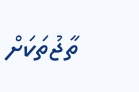ތާޖުތަކަށް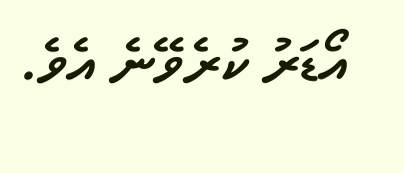އޯޑަރު ކުރެވޭނެ އެވެ.